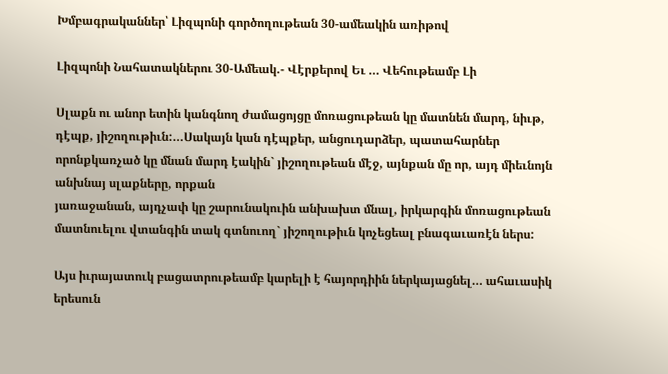Խմբագրականներ՝ Լիզպոնի գործողութեան 30-ամեակին առիթով

Լիզպոնի Նահատակներու 30-Ամեակ.- Վէրքերով Եւ … Վեհութեամբ Լի

Սլաքն ու անոր ետին կանգնող ժամացոյցը մոռացութեան կը մատնեն մարդ, նիւթ, դէպք, յիշողութիւն:…Սակայն կան դէպքեր, անցուդարձեր, պատահարներ որոնքկառչած կը մնան մարդ էակին` յիշողութեան մէջ, այնքան մը որ, այդ միեւնոյն անխնայ սլաքները, որքան
յառաջանան, այդչափ կը շարունակուին անխախտ մնալ, իրկարգին մոռացութեան մատնուելու վտանգին տակ գտնուող` յիշողութիւն կոչեցեալ բնագաւառէն ներս:

Այս իւրայատուկ բացատրութեամբ կարելի է հայորդիին ներկայացնել… ահաւասիկ երեսուն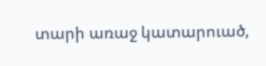տարի առաջ կատարուած,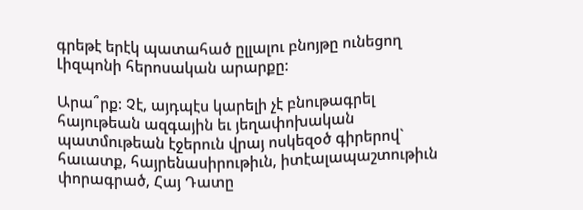գրեթէ երէկ պատահած ըլլալու բնոյթը ունեցող Լիզպոնի հերոսական արարքը:

Արա՞րք: Չէ, այդպէս կարելի չէ բնութագրել հայութեան ազգային եւ յեղափոխական պատմութեան էջերուն վրայ ոսկեզօծ գիրերով` հաւատք, հայրենասիրութիւն, իտէալապաշտութիւն փորագրած, Հայ Դատը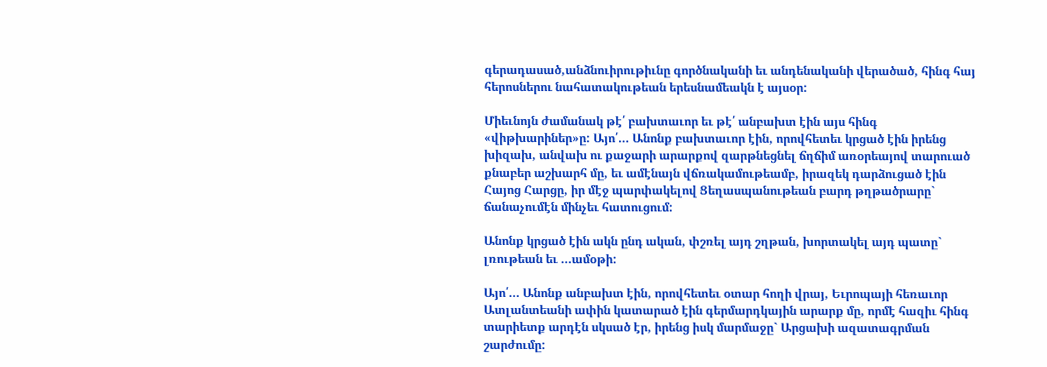գերադասած,անձնուիրութիւնը գործնականի եւ անդենականի վերածած, հինգ հայ հերոսներու նահատակութեան երեսնամեակն է այսօր:

Միեւնոյն ժամանակ թէ՛ բախտաւոր եւ թէ՛ անբախտ էին այս հինգ «վիթխարիներ»ը: Այո՛… Անոնք բախտաւոր էին, որովհետեւ կրցած էին իրենց խիզախ, անվախ ու քաջարի արարքով զարթնեցնել ճղճիմ առօրեայով տարուած քնաբեր աշխարհ մը, եւ ամէնայն վճռակամութեամբ, իրազեկ դարձուցած էին Հայոց Հարցը, իր մէջ պարփակելով Ցեղասպանութեան բարդ թղթածրարը` ճանաչումէն մինչեւ հատուցում:

Անոնք կրցած էին ակն ընդ ական, փշռել այդ շղթան, խորտակել այդ պատը` լռութեան եւ …ամօթի:

Այո՛… Անոնք անբախտ էին, որովհետեւ օտար հողի վրայ, Եւրոպայի հեռաւոր Ատլանտեանի ափին կատարած էին գերմարդկային արարք մը, որմէ հազիւ հինգ տարիետք արդէն սկսած էր, իրենց իսկ մարմաջը` Արցախի ազատագրման շարժումը: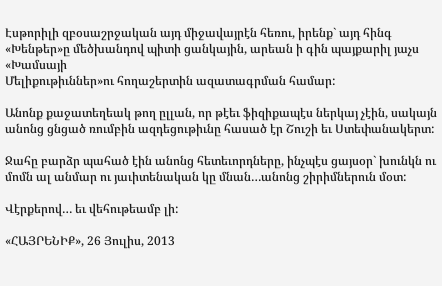Էսթորիլի զբօսաշրջական այդ միջավայրէն հեռու, իրենք` այդ հինգ «Խենթեր»ը մեծխանդով պիտի ցանկային, արեան ի գին պայքարիլ յաչս «Խամսայի
Մելիքութիւններ»ու հողաշերտին ազատագրման համար:

Անոնք քաջատեղեակ թող ըլլան, որ թէեւ ֆիզիքապէս ներկայ չէին, սակայն անոնց ցնցած ռումբին ազդեցութիւնը հասած էր Շուշի եւ Ստեփանակերտ:

Ջահը բարձր պահած էին անոնց հետեւորդները, ինչպէս ցայսօր` խունկն ու մոմն ալ անմար ու յաւիտենական կը մնան…անոնց շիրիմներուն մօտ:

Վէրքերով… եւ վեհութեամբ լի:

«ՀԱՅՐԵՆԻՔ», 26 Յուլիս, 2013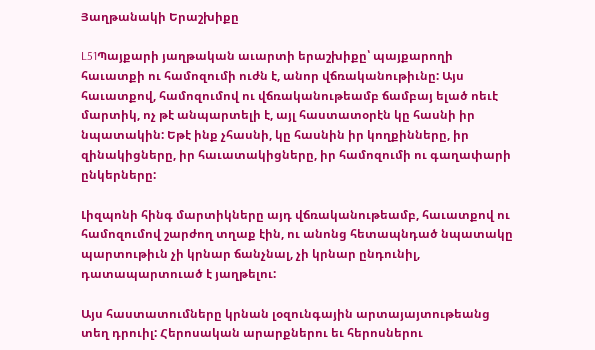Յաղթանակի Երաշխիքը

L51Պայքարի յաղթական աւարտի երաշխիքը՝ պայքարողի հաւատքի ու համոզումի ուժն է, անոր վճռականութիւնը: Այս հաւատքով, համոզումով ու վճռականութեամբ ճամբայ ելած ոեւէ մարտիկ, ոչ թէ անպարտելի է, այլ հաստատօրէն կը հասնի իր նպատակին: Եթէ ինք չհասնի, կը հասնին իր կողքինները, իր զինակիցները, իր հաւատակիցները, իր համոզումի ու գաղափարի ընկերները:

Լիզպոնի հինգ մարտիկները այդ վճռականութեամբ, հաւատքով ու համոզումով շարժող տղաք էին, ու անոնց հետապնդած նպատակը պարտութիւն չի կրնար ճանչնալ, չի կրնար ընդունիլ, դատապարտուած է յաղթելու:

Այս հաստատումները կրնան լօզունգային արտայայտութեանց տեղ դրուիլ: Հերոսական արարքներու եւ հերոսներու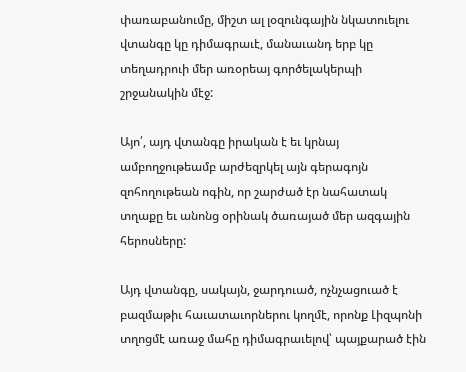փառաբանումը, միշտ ալ լօզունգային նկատուելու վտանգը կը դիմագրաւէ, մանաւանդ երբ կը տեղադրուի մեր առօրեայ գործելակերպի շրջանակին մէջ:

Այո՛, այդ վտանգը իրական է եւ կրնայ ամբողջութեամբ արժեզրկել այն գերագոյն զոհողութեան ոգին, որ շարժած էր նահատակ տղաքը եւ անոնց օրինակ ծառայած մեր ազգային հերոսները:

Այդ վտանգը, սակայն, ջարդուած, ոչնչացուած է բազմաթիւ հաւատաւորներու կողմէ, որոնք Լիզպոնի տղոցմէ առաջ մահը դիմագրաւելով՝ պայքարած էին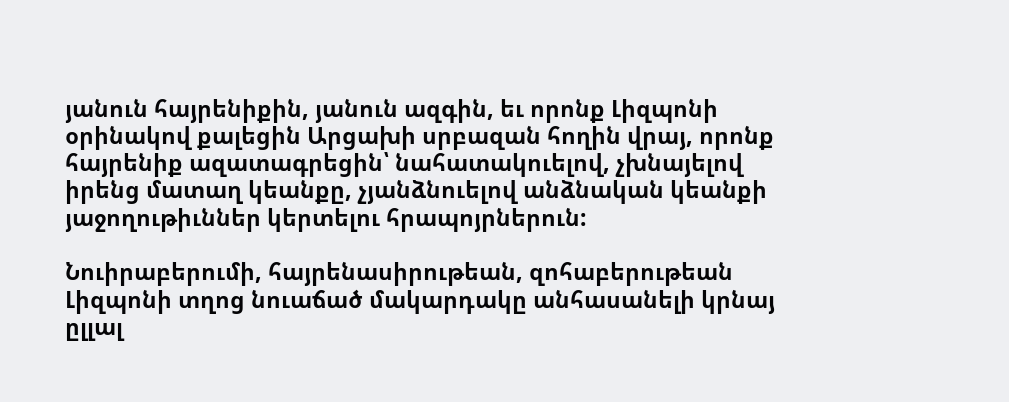յանուն հայրենիքին, յանուն ազգին, եւ որոնք Լիզպոնի օրինակով քալեցին Արցախի սրբազան հողին վրայ, որոնք հայրենիք ազատագրեցին՝ նահատակուելով, չխնայելով իրենց մատաղ կեանքը, չյանձնուելով անձնական կեանքի յաջողութիւններ կերտելու հրապոյրներուն:

Նուիրաբերումի, հայրենասիրութեան, զոհաբերութեան Լիզպոնի տղոց նուաճած մակարդակը անհասանելի կրնայ ըլլալ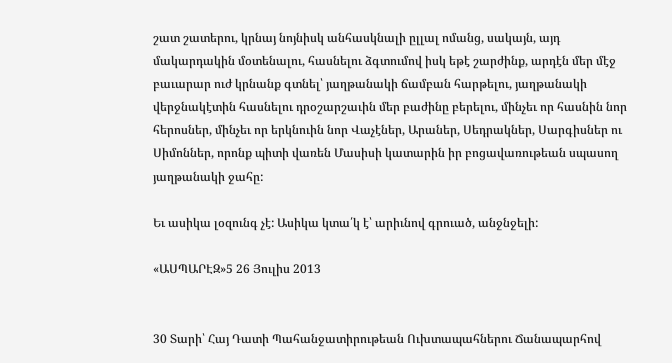շատ շատերու, կրնայ նոյնիսկ անհասկնալի ըլլալ ոմանց, սակայն, այդ մակարդակին մօտենալու, հասնելու ձգտումով իսկ եթէ շարժինք, արդէն մեր մէջ բաւարար ուժ կրնանք գտնել՝ յաղթանակի ճամբան հարթելու, յաղթանակի վերջնակէտին հասնելու դրօշարշաւին մեր բաժինը բերելու, մինչեւ որ հասնին նոր հերոսներ, մինչեւ որ երկնուին նոր Վաչէներ, Արաներ, Սեդրակներ, Սարգիսներ ու Սիմոններ, որոնք պիտի վառեն Մասիսի կատարին իր բոցավառութեան սպասող յաղթանակի ջահը:

Եւ ասիկա լօզունգ չէ: Ասիկա կտա՛կ է՝ արիւնով գրուած, անջնջելի:

«ԱՍՊԱՐԷԶ»5 26 Յուլիս 2013


30 Տարի՝ Հայ Դատի Պահանջատիրութեան Ուխտապահներու Ճանապարհով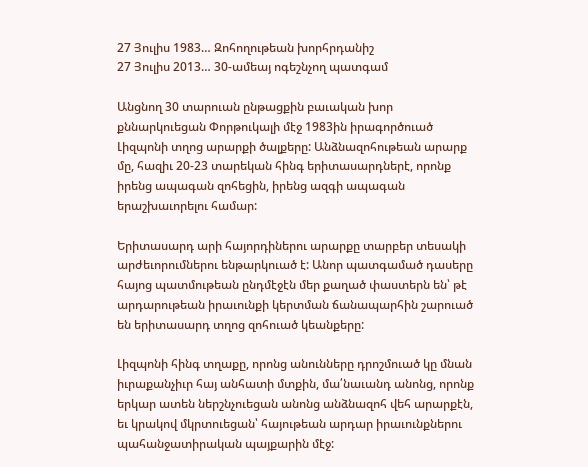27 Յուլիս 1983… Զոհողութեան խորհրդանիշ
27 Յուլիս 2013… 30-ամեայ ոգեշնչող պատգամ

Անցնող 30 տարուան ընթացքին բաւական խոր քննարկուեցան Փորթուկալի մէջ 1983ին իրագործուած Լիզպոնի տղոց արարքի ծալքերը: Անձնազոհութեան արարք մը, հազիւ 20-23 տարեկան հինգ երիտասարդներէ, որոնք իրենց ապագան զոհեցին, իրենց ազգի ապագան երաշխաւորելու համար:

Երիտասարդ արի հայորդիներու արարքը տարբեր տեսակի արժեւորումներու ենթարկուած է: Անոր պատգամած դասերը հայոց պատմութեան ընդմէջէն մեր քաղած փաստերն են՝ թէ արդարութեան իրաւունքի կերտման ճանապարհին շարուած են երիտասարդ տղոց զոհուած կեանքերը:

Լիզպոնի հինգ տղաքը, որոնց անունները դրոշմուած կը մնան իւրաքանչիւր հայ անհատի մտքին, մա՛նաւանդ անոնց, որոնք երկար ատեն ներշնչուեցան անոնց անձնազոհ վեհ արարքէն, եւ կրակով մկրտուեցան՝ հայութեան արդար իրաւունքներու պահանջատիրական պայքարին մէջ: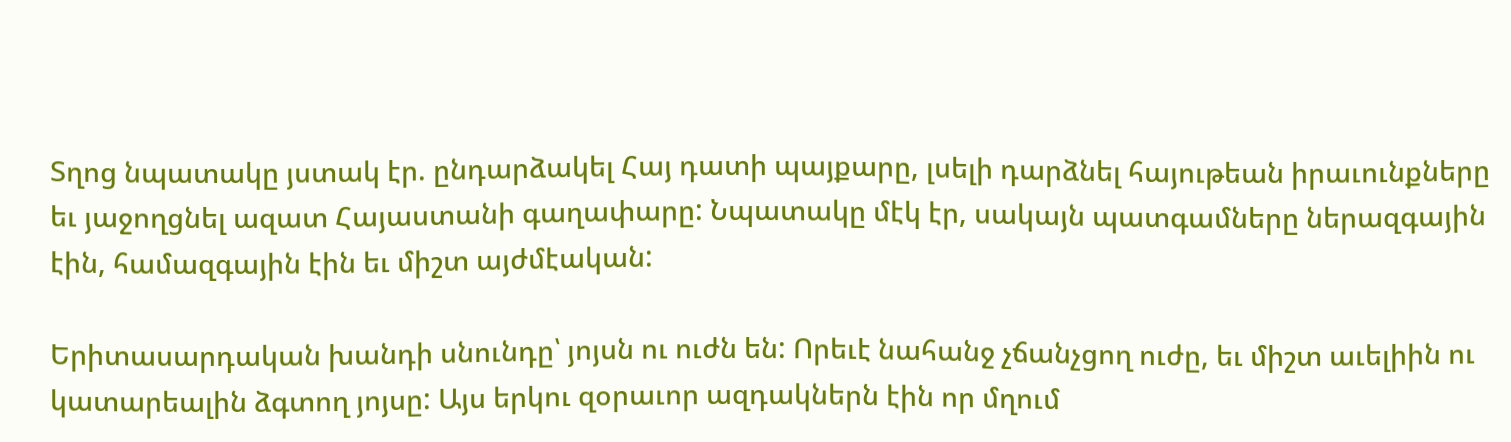Տղոց նպատակը յստակ էր. ընդարձակել Հայ դատի պայքարը, լսելի դարձնել հայութեան իրաւունքները եւ յաջողցնել ազատ Հայաստանի գաղափարը: Նպատակը մէկ էր, սակայն պատգամները ներազգային էին, համազգային էին եւ միշտ այժմէական:

Երիտասարդական խանդի սնունդը՝ յոյսն ու ուժն են: Որեւէ նահանջ չճանչցող ուժը, եւ միշտ աւելիին ու կատարեալին ձգտող յոյսը: Այս երկու զօրաւոր ազդակներն էին որ մղում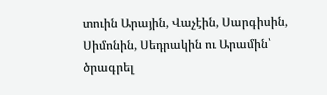տուին Արային, Վաչէին, Սարգիսին, Սիմոնին, Սեդրակին ու Արամին՝ ծրագրել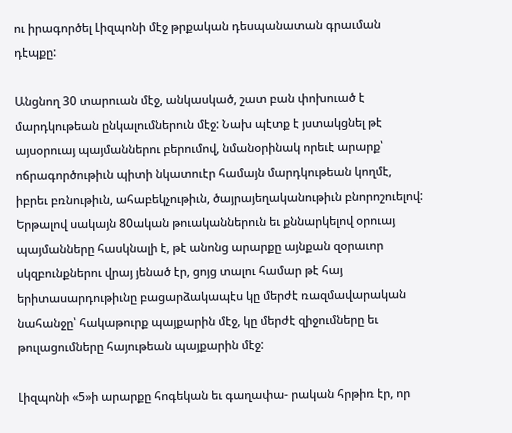ու իրագործել Լիզպոնի մէջ թրքական դեսպանատան գրաւման դէպքը:

Անցնող 30 տարուան մէջ, անկասկած, շատ բան փոխուած է մարդկութեան ընկալումներուն մէջ: Նախ պէտք է յստակցնել թէ այսօրուայ պայմաններու բերումով, նմանօրինակ որեւէ արարք՝ ոճրագործութիւն պիտի նկատուէր համայն մարդկութեան կողմէ, իբրեւ բռնութիւն, ահաբեկչութիւն, ծայրայեղականութիւն բնորոշուելով: Երթալով սակայն 80ական թուականներուն եւ քննարկելով օրուայ պայմանները հասկնալի է, թէ անոնց արարքը այնքան զօրաւոր սկզբունքներու վրայ յենած էր, ցոյց տալու համար թէ հայ երիտասարդութիւնը բացարձակապէս կը մերժէ ռազմավարական նահանջը՝ հակաթուրք պայքարին մէջ, կը մերժէ զիջումները եւ թուլացումները հայութեան պայքարին մէջ:

Լիզպոնի «5»ի արարքը հոգեկան եւ գաղափա- րական հրթիռ էր, որ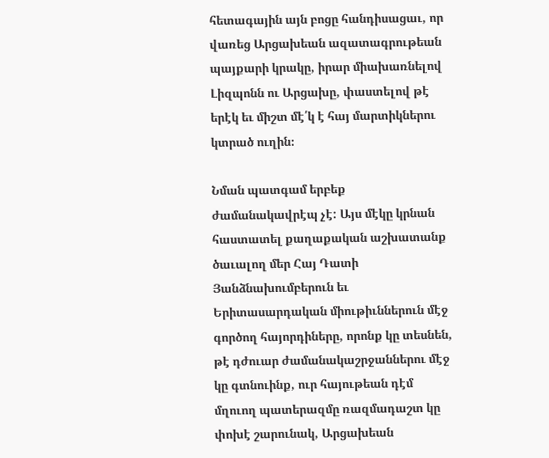հետագային այն բոցը հանդիսացաւ, որ վառեց Արցախեան ազատագրութեան պայքարի կրակը, իրար միախառնելով Լիզպոնն ու Արցախը, փաստելով թէ երէկ եւ միշտ մէ՛կ է հայ մարտիկներու կտրած ուղին։

Նման պատգամ երբեք ժամանակավրէպ չէ: Այս մէկը կրնան հաստատել քաղաքական աշխատանք ծաւալող մեր Հայ Դատի Յանձնախումբերուն եւ Երիտասարդական միութիւններուն մէջ գործող հայորդիները, որոնք կը տեսնեն, թէ դժուար ժամանակաշրջաններու մէջ կը գտնուինք, ուր հայութեան դէմ մղուող պատերազմը ռազմադաշտ կը փոխէ շարունակ, Արցախեան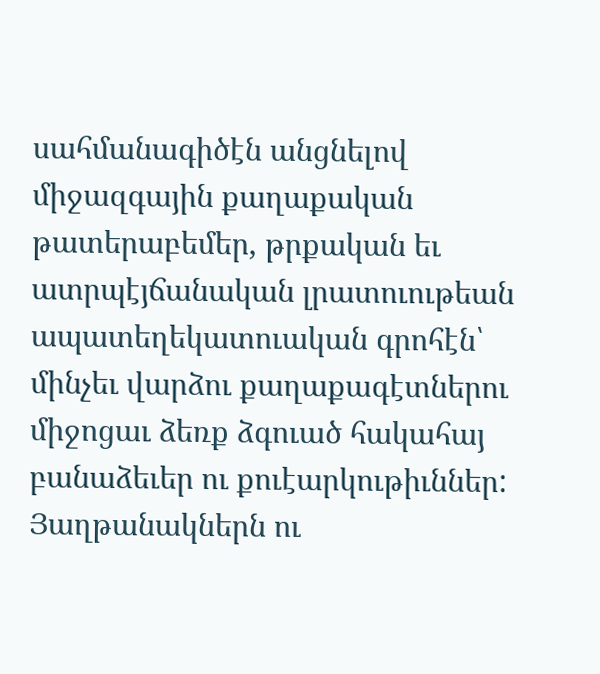սահմանագիծէն անցնելով միջազգային քաղաքական թատերաբեմեր, թրքական եւ ատրպէյճանական լրատուութեան ապատեղեկատուական գրոհէն՝ մինչեւ վարձու քաղաքագէտներու միջոցաւ ձեռք ձգուած հակահայ բանաձեւեր ու քուէարկութիւններ: Յաղթանակներն ու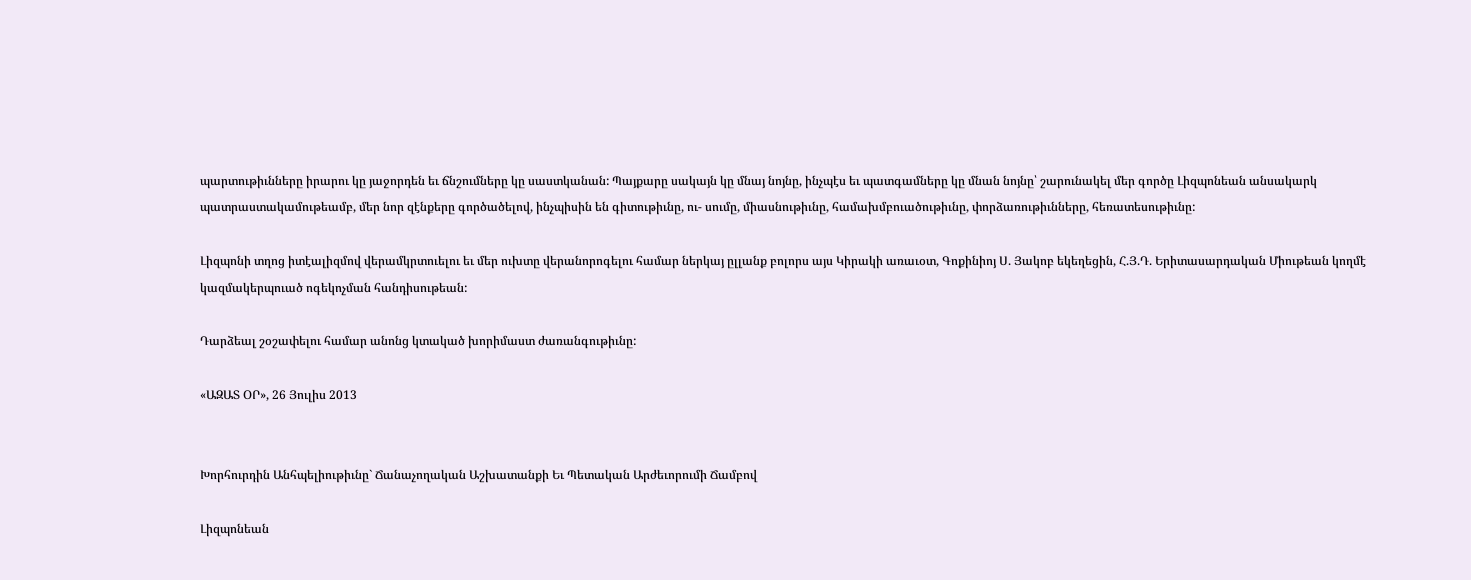պարտութիւնները իրարու կը յաջորդեն եւ ճնշումները կը սաստկանան: Պայքարը սակայն կը մնայ նոյնը, ինչպէս եւ պատգամները կը մնան նոյնը՝ շարունակել մեր գործը Լիզպոնեան անսակարկ պատրաստակամութեամբ, մեր նոր զէնքերը գործածելով, ինչպիսին են գիտութիւնը, ու- սումը, միասնութիւնը, համախմբուածութիւնը, փորձառութիւնները, հեռատեսութիւնը:

Լիզպոնի տղոց իտէալիզմով վերամկրտուելու եւ մեր ուխտը վերանորոգելու համար ներկայ ըլլանք բոլորս այս Կիրակի առաւօտ, Գոքինիոյ Ս. Յակոբ եկեղեցին, Հ.Յ.Դ. Երիտասարդական Միութեան կողմէ կազմակերպուած ոգեկոչման հանդիսութեան:

Դարձեալ շօշափելու համար անոնց կտակած խորիմաստ ժառանգութիւնը:

«ԱԶԱՏ ՕՐ», 26 Յուլիս 2013


Խորհուրդին Անհպելիութիւնը` Ճանաչողական Աշխատանքի Եւ Պետական Արժեւորումի Ճամբով

Լիզպոնեան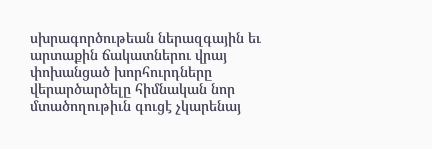սխրագործութեան ներազգային եւ արտաքին ճակատներու վրայ փոխանցած խորհուրդները վերարծարծելը հիմնական նոր մտածողութիւն գուցէ չկարենայ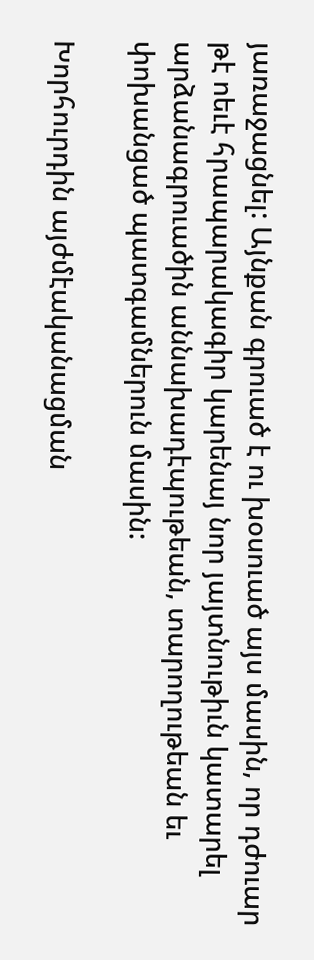յառաջացնել: Այնքան գրուած է ու խօսուած այս մասին, որ դժուար թէ ոեւէ հրապարակագիր կարենայ նոր յայտնութիւն կատարել արձանագրուածին աննախադէպութեան, տարողութեան եւ փոխանցած պատգամներուն մասին:

Խորհուրդին այժմէականացման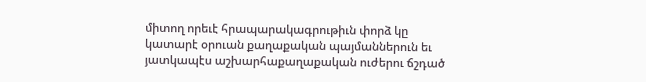միտող որեւէ հրապարակագրութիւն փորձ կը կատարէ օրուան քաղաքական պայմաններուն եւ յատկապէս աշխարհաքաղաքական ուժերու ճշդած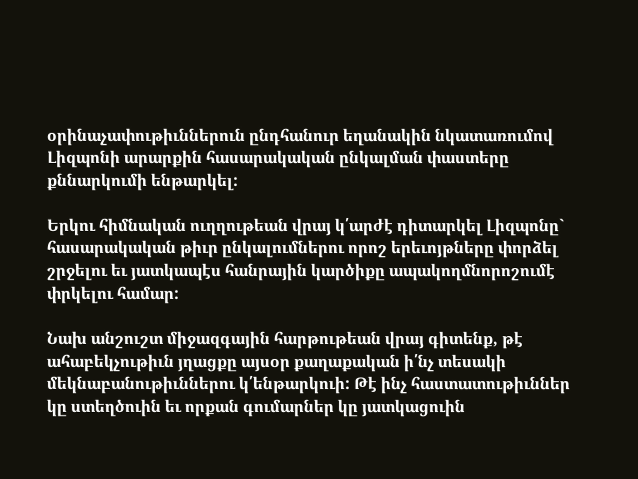օրինաչափութիւններուն ընդհանուր եղանակին նկատառումով Լիզպոնի արարքին հասարակական ընկալման փաստերը քննարկումի ենթարկել:

Երկու հիմնական ուղղութեան վրայ կ՛արժէ դիտարկել Լիզպոնը` հասարակական թիւր ընկալումներու որոշ երեւոյթները փորձել շրջելու եւ յատկապէս հանրային կարծիքը ապակողմնորոշումէ փրկելու համար:

Նախ անշուշտ միջազգային հարթութեան վրայ գիտենք, թէ ահաբեկչութիւն յղացքը այսօր քաղաքական ի՛նչ տեսակի մեկնաբանութիւններու կ՛ենթարկուի: Թէ ինչ հաստատութիւններ կը ստեղծուին եւ որքան գումարներ կը յատկացուին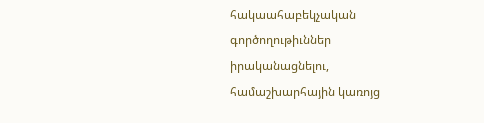հակաահաբեկչական գործողութիւններ իրականացնելու, համաշխարհային կառոյց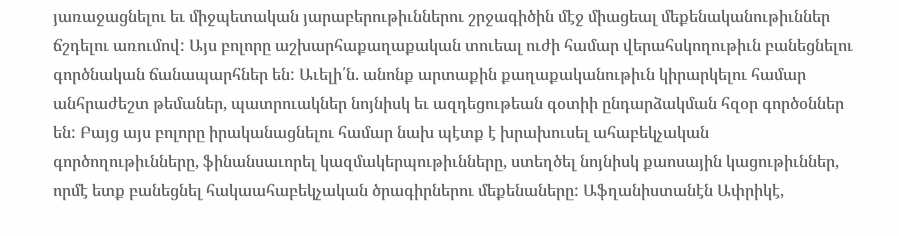յառաջացնելու եւ միջպետական յարաբերութիւններու շրջագիծին մէջ միացեալ մեքենականութիւններ ճշդելու առումով: Այս բոլորը աշխարհաքաղաքական տուեալ ուժի համար վերահսկողութիւն բանեցնելու գործնական ճանապարհներ են: Աւելի՛ն. անոնք արտաքին քաղաքականութիւն կիրարկելու համար անհրաժեշտ թեմաներ, պատրուակներ նոյնիսկ եւ ազդեցութեան գօտիի ընդարձակման հզօր գործօններ են: Բայց այս բոլորը իրականացնելու համար նախ պէտք է խրախուսել ահաբեկչական գործողութիւնները, ֆինանսաւորել կազմակերպութիւնները, ստեղծել նոյնիսկ քաոսային կացութիւններ, որմէ ետք բանեցնել հակաահաբեկչական ծրագիրներու մեքենաները: Աֆղանիստանէն Ափրիկէ,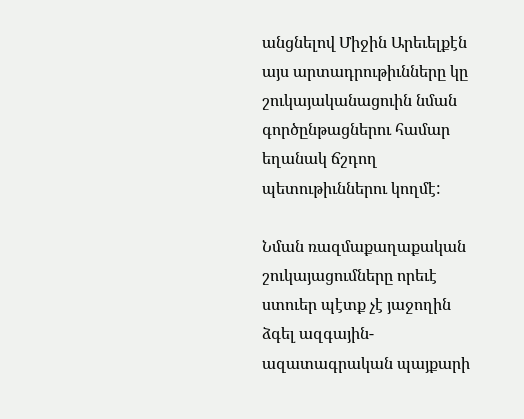անցնելով Միջին Արեւելքէն այս արտադրութիւնները կը շուկայականացուին նման գործընթացներու համար եղանակ ճշդող պետութիւններու կողմէ:

Նման ռազմաքաղաքական շուկայացումները որեւէ ստուեր պէտք չէ յաջողին ձգել ազգային-ազատագրական պայքարի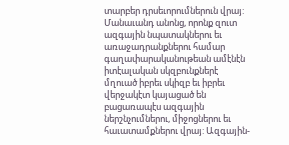տարբեր դրսեւորումներուն վրայ: Մանաւանդ անոնց, որոնք զուտ ազգային նպատակներու եւ առաջադրանքներու համար գաղափարականութեան ամէնէն իտէալական սկզբունքներէ մղուած իբրեւ սկիզբ եւ իբրեւ վերջակէտ կայացած են բացառապէս ազգային ներշնչումներու, միջոցներու եւ հաւատամքներու վրայ: Ազգային-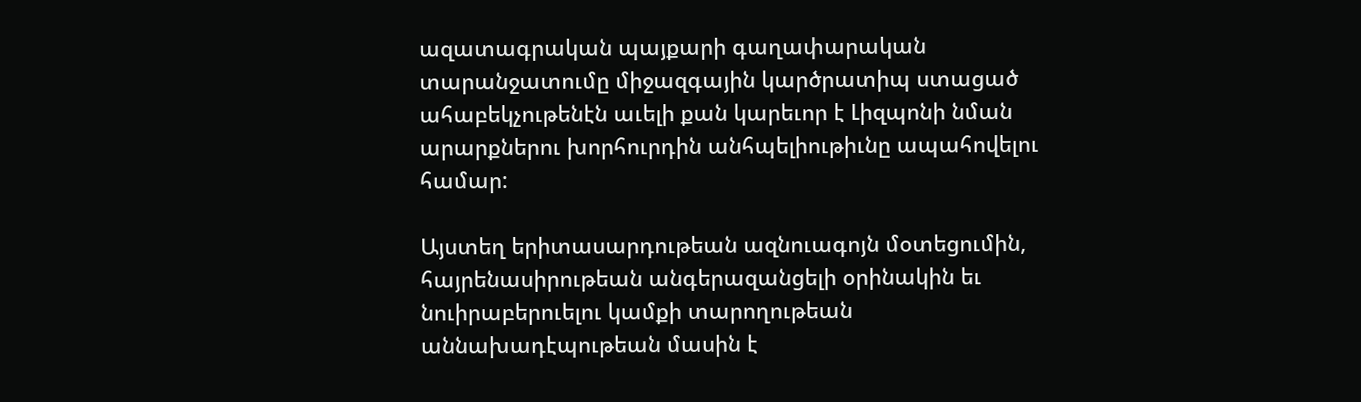ազատագրական պայքարի գաղափարական տարանջատումը միջազգային կարծրատիպ ստացած ահաբեկչութենէն աւելի քան կարեւոր է Լիզպոնի նման արարքներու խորհուրդին անհպելիութիւնը ապահովելու համար:

Այստեղ երիտասարդութեան ազնուագոյն մօտեցումին, հայրենասիրութեան անգերազանցելի օրինակին եւ նուիրաբերուելու կամքի տարողութեան աննախադէպութեան մասին է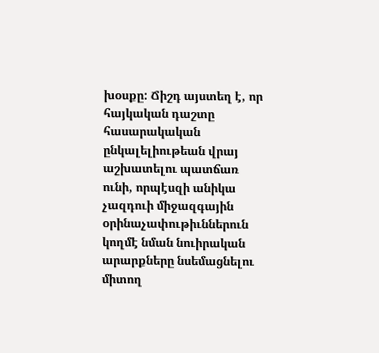խօսքը: Ճիշդ այստեղ է, որ հայկական դաշտը հասարակական ընկալելիութեան վրայ աշխատելու պատճառ ունի, որպէսզի անիկա չազդուի միջազգային օրինաչափութիւններուն կողմէ նման նուիրական արարքները նսեմացնելու միտող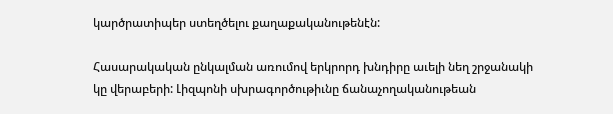կարծրատիպեր ստեղծելու քաղաքականութենէն:

Հասարակական ընկալման առումով երկրորդ խնդիրը աւելի նեղ շրջանակի կը վերաբերի: Լիզպոնի սխրագործութիւնը ճանաչողականութեան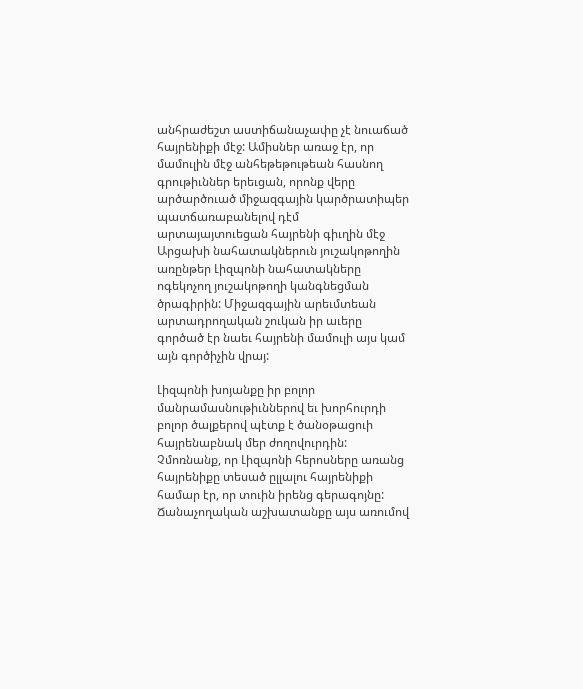անհրաժեշտ աստիճանաչափը չէ նուաճած հայրենիքի մէջ: Ամիսներ առաջ էր, որ մամուլին մէջ անհեթեթութեան հասնող գրութիւններ երեւցան, որոնք վերը արծարծուած միջազգային կարծրատիպեր պատճառաբանելով դէմ արտայայտուեցան հայրենի գիւղին մէջ Արցախի նահատակներուն յուշակոթողին առընթեր Լիզպոնի նահատակները ոգեկոչող յուշակոթողի կանգնեցման ծրագիրին: Միջազգային արեւմտեան արտադրողական շուկան իր աւերը գործած էր նաեւ հայրենի մամուլի այս կամ այն գործիչին վրայ:

Լիզպոնի խոյանքը իր բոլոր մանրամասնութիւններով եւ խորհուրդի բոլոր ծալքերով պէտք է ծանօթացուի հայրենաբնակ մեր ժողովուրդին: Չմոռնանք, որ Լիզպոնի հերոսները առանց հայրենիքը տեսած ըլլալու հայրենիքի համար էր, որ տուին իրենց գերագոյնը: Ճանաչողական աշխատանքը այս առումով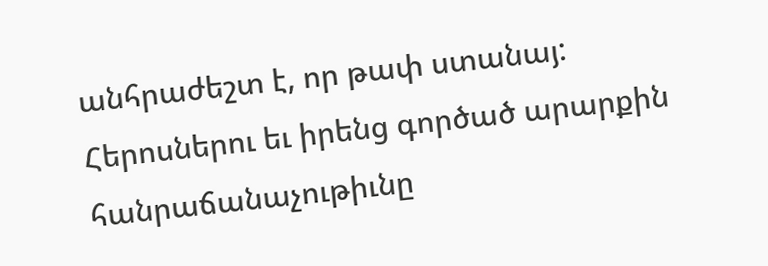անհրաժեշտ է, որ թափ ստանայ: Հերոսներու եւ իրենց գործած արարքին հանրաճանաչութիւնը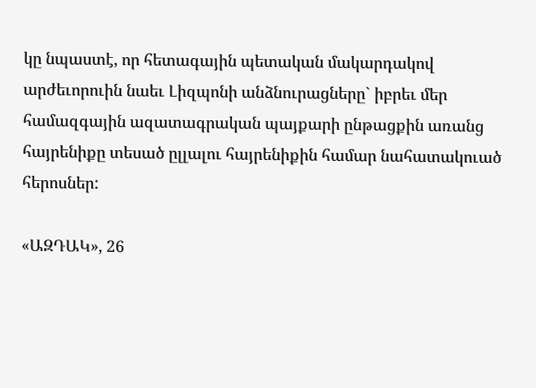կը նպաստէ, որ հետագային պետական մակարդակով արժեւորուին նաեւ Լիզպոնի անձնուրացները` իբրեւ մեր համազգային ազատագրական պայքարի ընթացքին առանց հայրենիքը տեսած ըլլալու հայրենիքին համար նահատակուած հերոսներ:

«ԱԶԴԱԿ», 26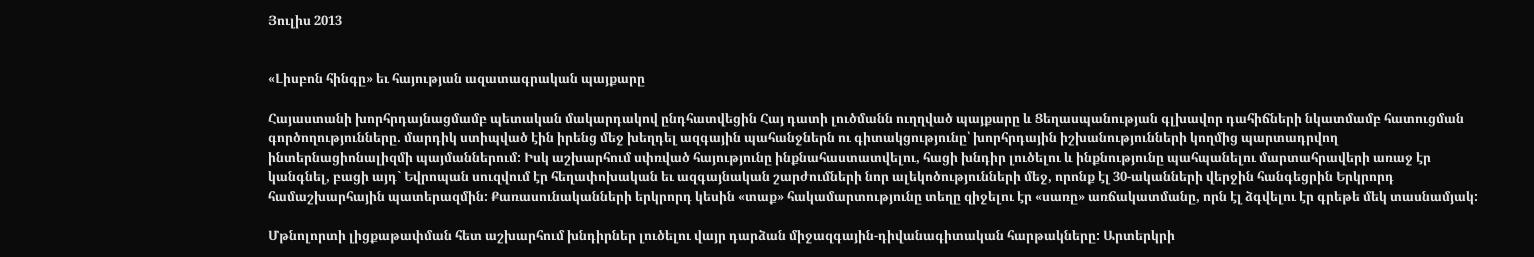Յուլիս 2013


«Լիսբոն հինգը» եւ հայության ազատագրական պայքարը

Հայաստանի խորհրդայնացմամբ պետական մակարդակով ընդհատվեցին Հայ դատի լուծմանն ուղղված պայքարը և Ցեղասպանության գլխավոր դահիճների նկատմամբ հատուցման գործողությունները. մարդիկ ստիպված էին իրենց մեջ խեղդել ազգային պահանջներն ու գիտակցությունը՝ խորհրդային իշխանությունների կողմից պարտադրվող ինտերնացիոնալիզմի պայմաններում: Իսկ աշխարհում սփռված հայությունը ինքնահաստատվելու, հացի խնդիր լուծելու և ինքնությունը պահպանելու մարտահրավերի առաջ էր կանգնել, բացի այդ` Եվրոպան սուզվում էր հեղափոխական եւ ազգայնական շարժումների նոր ալեկոծությունների մեջ, որոնք էլ 30-ականների վերջին հանգեցրին Երկրորդ համաշխարհային պատերազմին: Քառասունականների երկրորդ կեսին «տաք» հակամարտությունը տեղը զիջելու էր «սառը» առճակատմանը, որն էլ ձգվելու էր գրեթե մեկ տասնամյակ:

Մթնոլորտի լիցքաթափման հետ աշխարհում խնդիրներ լուծելու վայր դարձան միջազգային-դիվանագիտական հարթակները: Արտերկրի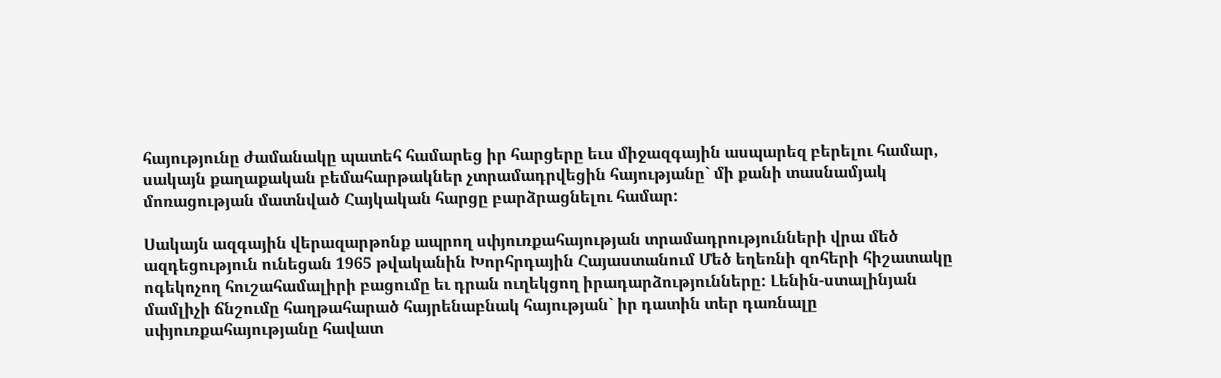հայությունը ժամանակը պատեհ համարեց իր հարցերը եւս միջազգային ասպարեզ բերելու համար, սակայն քաղաքական բեմահարթակներ չտրամադրվեցին հայությանը` մի քանի տասնամյակ մոռացության մատնված Հայկական հարցը բարձրացնելու համար:

Սակայն ազգային վերազարթոնք ապրող սփյուռքահայության տրամադրությունների վրա մեծ ազդեցություն ունեցան 1965 թվականին Խորհրդային Հայաստանում Մեծ եղեռնի զոհերի հիշատակը ոգեկոչող հուշահամալիրի բացումը եւ դրան ուղեկցող իրադարձությունները: Լենին-ստալինյան մամլիչի ճնշումը հաղթահարած հայրենաբնակ հայության` իր դատին տեր դառնալը սփյուռքահայությանը հավատ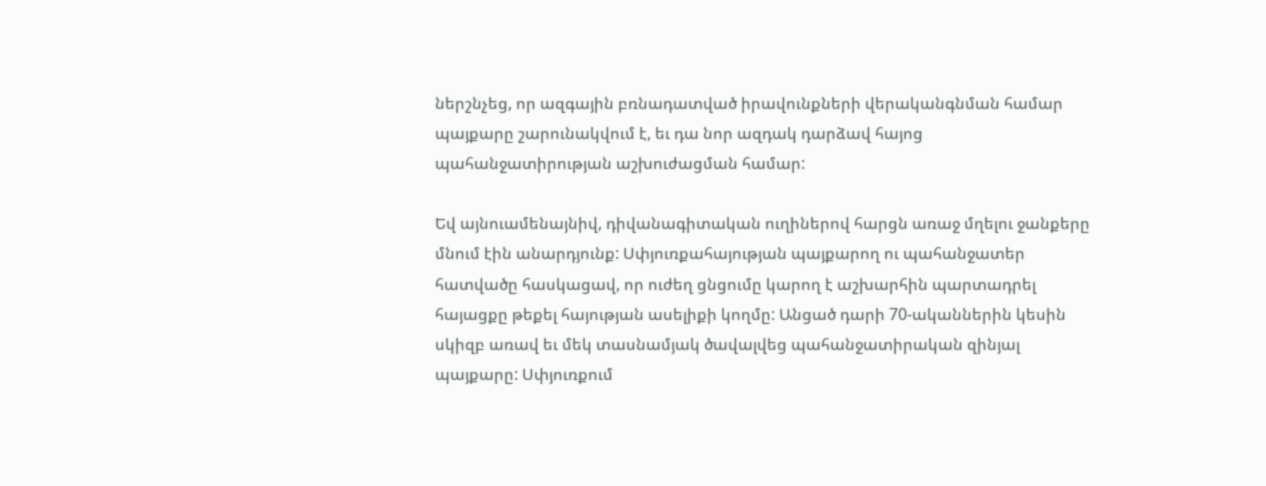ներշնչեց, որ ազգային բռնադատված իրավունքների վերականգնման համար պայքարը շարունակվում է, եւ դա նոր ազդակ դարձավ հայոց պահանջատիրության աշխուժացման համար:

Եվ այնուամենայնիվ, դիվանագիտական ուղիներով հարցն առաջ մղելու ջանքերը մնում էին անարդյունք: Սփյուռքահայության պայքարող ու պահանջատեր հատվածը հասկացավ, որ ուժեղ ցնցումը կարող է աշխարհին պարտադրել հայացքը թեքել հայության ասելիքի կողմը: Անցած դարի 70-ականներին կեսին սկիզբ առավ եւ մեկ տասնամյակ ծավալվեց պահանջատիրական զինյալ պայքարը: Սփյուռքում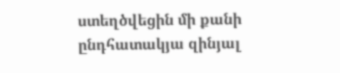ստեղծվեցին մի քանի ընդհատակյա զինյալ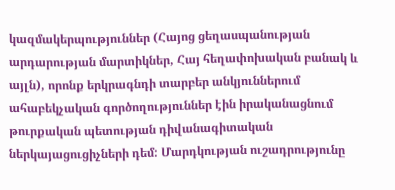կազմակերպություններ (Հայոց ցեղասպանության արդարության մարտիկներ, Հայ հեղափոխական բանակ և այլն), որոնք երկրագնդի տարբեր անկյուններում ահաբեկչական գործողություններ էին իրականացնում թուրքական պետության դիվանագիտական ներկայացուցիչների դեմ: Մարդկության ուշադրությունը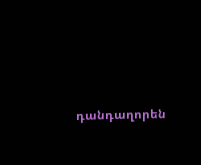դանդաղորեն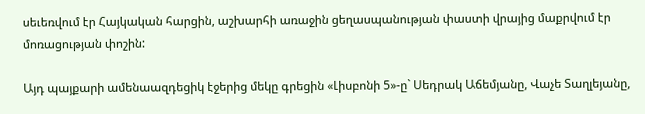սեւեռվում էր Հայկական հարցին, աշխարհի առաջին ցեղասպանության փաստի վրայից մաքրվում էր մոռացության փոշին:

Այդ պայքարի ամենաազդեցիկ էջերից մեկը գրեցին «Լիսբոնի 5»-ը` Սեդրակ Աճեմյանը, Վաչե Տաղլեյանը,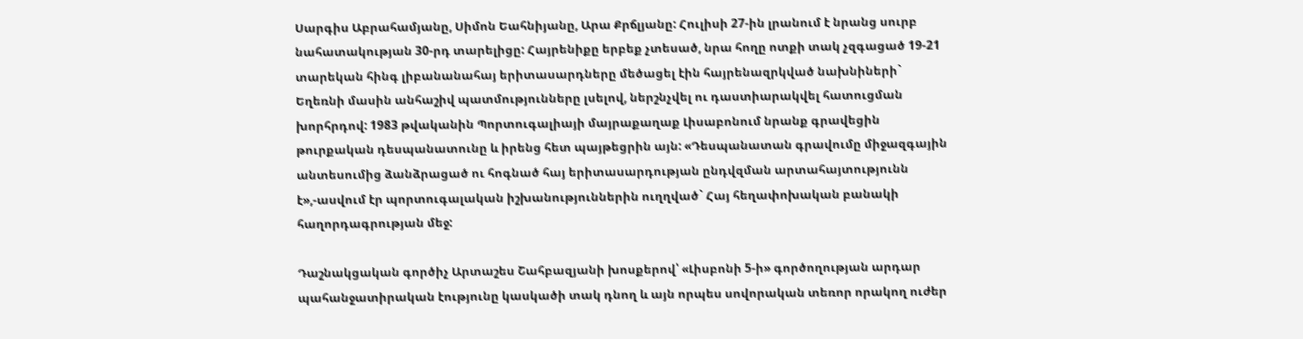Սարգիս Աբրահամյանը, Սիմոն Եահնիյանը, Արա Քրճլյանը: Հուլիսի 27-ին լրանում է նրանց սուրբ նահատակության 30-րդ տարելիցը: Հայրենիքը երբեք չտեսած, նրա հողը ոտքի տակ չզգացած 19-21 տարեկան հինգ լիբանանահայ երիտասարդները մեծացել էին հայրենազրկված նախնիների` Եղեռնի մասին անհաշիվ պատմությունները լսելով, ներշնչվել ու դաստիարակվել հատուցման խորհրդով: 1983 թվականին Պորտուգալիայի մայրաքաղաք Լիսաբոնում նրանք գրավեցին թուրքական դեսպանատունը և իրենց հետ պայթեցրին այն: «Դեսպանատան գրավումը միջազգային անտեսումից ձանձրացած ու հոգնած հայ երիտասարդության ընդվզման արտահայտությունն է»,-ասվում էր պորտուգալական իշխանություններին ուղղված` Հայ հեղափոխական բանակի հաղորդագրության մեջ:

Դաշնակցական գործիչ Արտաշես Շահբազյանի խոսքերով՝ «Լիսբոնի 5-ի» գործողության արդար պահանջատիրական էությունը կասկածի տակ դնող և այն որպես սովորական տեռոր որակող ուժեր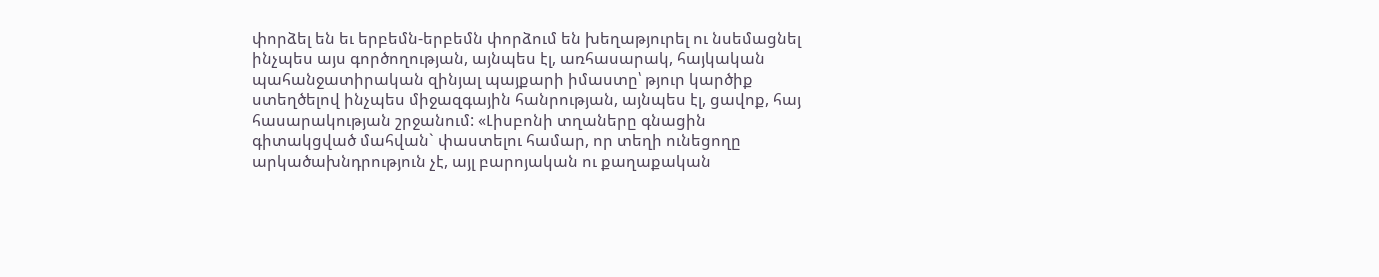փորձել են եւ երբեմն-երբեմն փորձում են խեղաթյուրել ու նսեմացնել ինչպես այս գործողության, այնպես էլ, առհասարակ, հայկական պահանջատիրական զինյալ պայքարի իմաստը՝ թյուր կարծիք ստեղծելով ինչպես միջազգային հանրության, այնպես էլ, ցավոք, հայ հասարակության շրջանում: «Լիսբոնի տղաները գնացին գիտակցված մահվան` փաստելու համար, որ տեղի ունեցողը արկածախնդրություն չէ, այլ բարոյական ու քաղաքական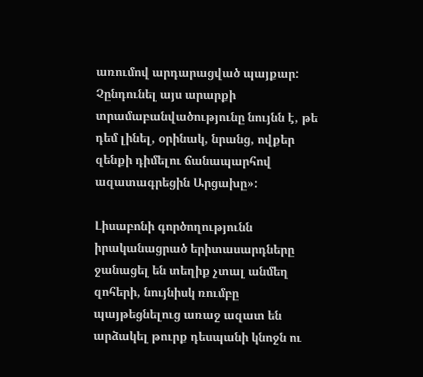առումով արդարացված պայքար: Չընդունել այս արարքի տրամաբանվածությունը նույնն է, թե դեմ լինել, օրինակ, նրանց, ովքեր զենքի դիմելու ճանապարհով ազատագրեցին Արցախը»:

Լիսաբոնի գործողությունն իրականացրած երիտասարդները ջանացել են տեղիք չտալ անմեղ զոհերի, նույնիսկ ռումբը պայթեցնելուց առաջ ազատ են արձակել թուրք դեսպանի կնոջն ու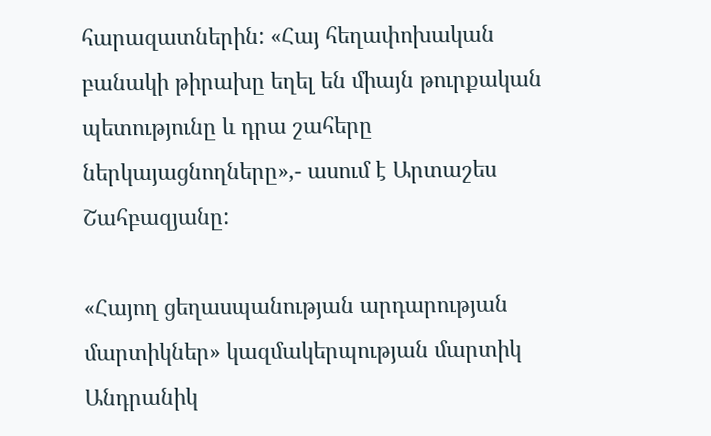հարազատներին: «Հայ հեղափոխական բանակի թիրախը եղել են միայն թուրքական պետությունը և դրա շահերը ներկայացնողները»,- ասում է Արտաշես Շահբազյանը:

«Հայող ցեղասպանության արդարության մարտիկներ» կազմակերպության մարտիկ Անդրանիկ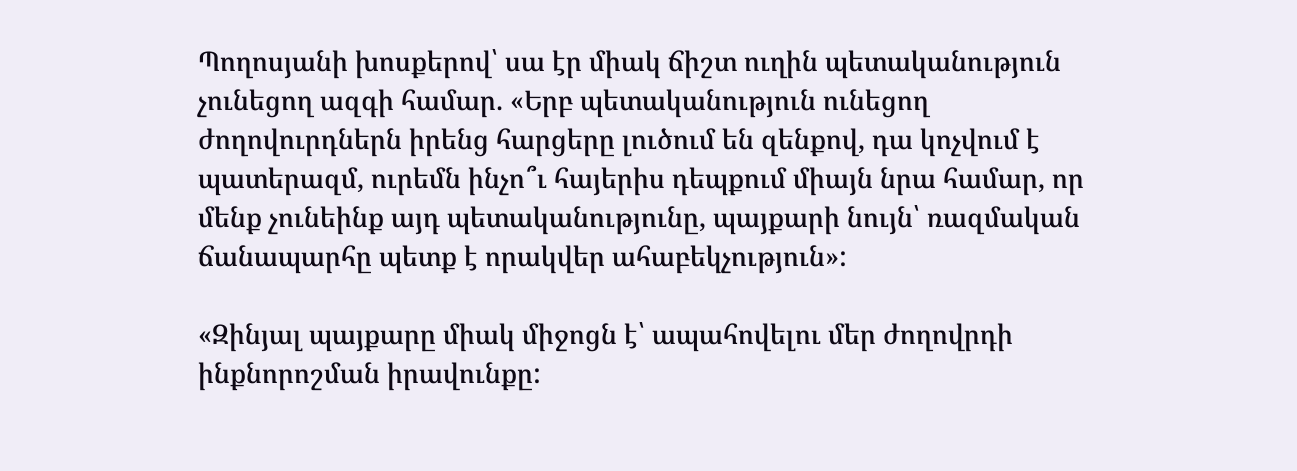Պողոսյանի խոսքերով՝ սա էր միակ ճիշտ ուղին պետականություն չունեցող ազգի համար. «Երբ պետականություն ունեցող ժողովուրդներն իրենց հարցերը լուծում են զենքով, դա կոչվում է պատերազմ, ուրեմն ինչո՞ւ հայերիս դեպքում միայն նրա համար, որ մենք չունեինք այդ պետականությունը, պայքարի նույն՝ ռազմական ճանապարհը պետք է որակվեր ահաբեկչություն»:

«Զինյալ պայքարը միակ միջոցն է՝ ապահովելու մեր ժողովրդի ինքնորոշման իրավունքը: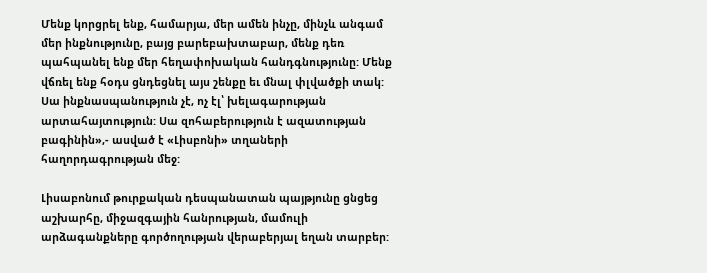Մենք կորցրել ենք, համարյա, մեր ամեն ինչը, մինչև անգամ մեր ինքնությունը, բայց բարեբախտաբար, մենք դեռ պահպանել ենք մեր հեղափոխական հանդգնությունը: Մենք վճռել ենք հօդս ցնդեցնել այս շենքը եւ մնալ փլվածքի տակ: Սա ինքնասպանություն չէ, ոչ էլ՝ խելագարության արտահայտություն: Սա զոհաբերություն է ազատության բագինին»,- ասված է «Լիսբոնի» տղաների հաղորդագրության մեջ:

Լիսաբոնում թուրքական դեսպանատան պայթյունը ցնցեց աշխարհը, միջազգային հանրության, մամուլի արձագանքները գործողության վերաբերյալ եղան տարբեր: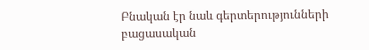Բնական էր նաև գերտերությունների բացասական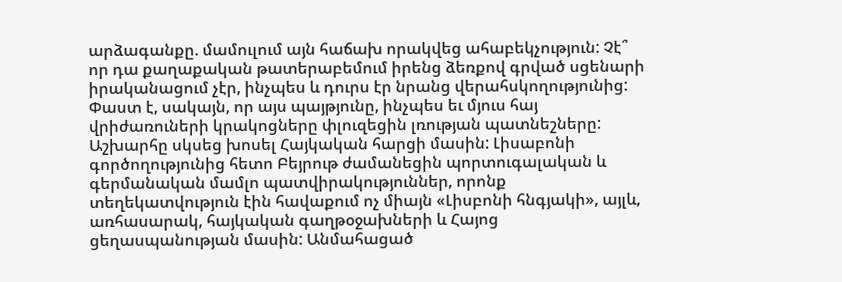արձագանքը. մամուլում այն հաճախ որակվեց ահաբեկչություն: Չէ՞ որ դա քաղաքական թատերաբեմում իրենց ձեռքով գրված սցենարի իրականացում չէր, ինչպես և դուրս էր նրանց վերահսկողությունից: Փաստ է, սակայն, որ այս պայթյունը, ինչպես եւ մյուս հայ վրիժառուների կրակոցները փլուզեցին լռության պատնեշները: Աշխարհը սկսեց խոսել Հայկական հարցի մասին: Լիսաբոնի գործողությունից հետո Բեյրութ ժամանեցին պորտուգալական և գերմանական մամլո պատվիրակություններ, որոնք տեղեկատվություն էին հավաքում ոչ միայն «Լիսբոնի հնգյակի», այլև, առհասարակ, հայկական գաղթօջախների և Հայոց ցեղասպանության մասին: Անմահացած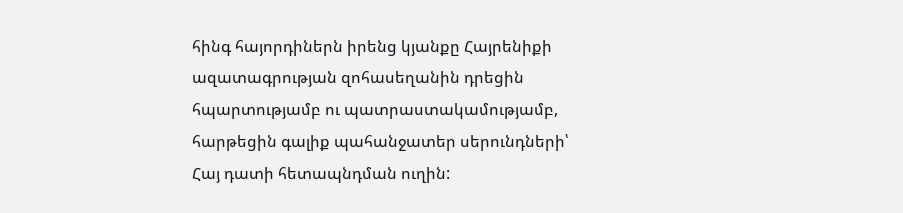հինգ հայորդիներն իրենց կյանքը Հայրենիքի ազատագրության զոհասեղանին դրեցին հպարտությամբ ու պատրաստակամությամբ, հարթեցին գալիք պահանջատեր սերունդների՝ Հայ դատի հետապնդման ուղին: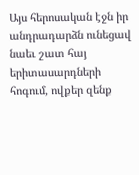Այս հերոսական էջն իր անդրադարձն ունեցավ նաեւ շատ հայ երիտասարդների հոգում, ովքեր զենք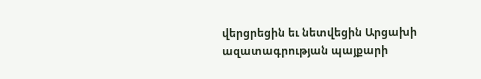վերցրեցին եւ նետվեցին Արցախի ազատագրության պայքարի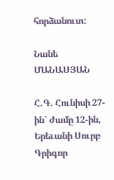հորձանուտ:

Նանե ՄԱՆԱՍՅԱՆ

Հ.Գ. Հունիսի 27-ին` ժամը 12-ին, Երեւանի Սուրբ Գրիգոր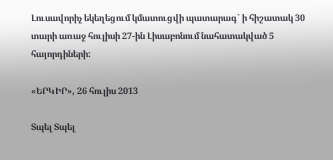Լուսավորիչ եկեղեցում կմատուցվի պատարագ` ի հիշատակ 30 տարի առաջ հուլիսի 27-ին Լիսաբոնում նահատակված 5 հայորդիների:

«ԵՐԿԻՐ», 26 հուլիս 2013

Տպել Տպել